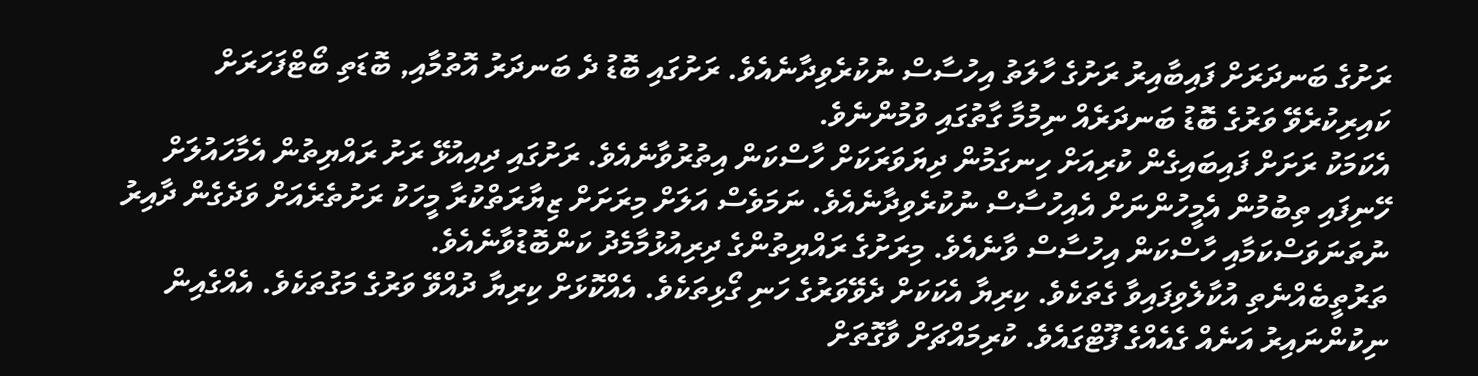ރަށުގެ ބަނދަރަށް ފައިބާއިރު ރަށުގެ ހާލަތު އިހުސާސް ނުކުރެވިދާނެއެވެ. ރަށުގައި ބޮޑު ދެ ބަނދަރު އޮތުމާއި, ބޮޑަތި ބޯޓްފަހަރަށް ކައިރިކުރެވޭ ވަރުގެ ބޮޑު ބަނދަރެއް ނިމުމާ ގާތުގައި ވުމުންނެވެ.
އެކަމަކު ރަށަށް ފައިބައިގެން ކުރިއަށް ހިނގަމުން ދިޔަވަރަކަށް ހާސްކަން އިތުރުވާނެއެވެ. ރަށުގައި ދިއިއުޅޭ ރަށު ރައްޔިތުން އެމާހައުލަށް ހޭނިފައި ތިބުމުން އެމީހުންނަށް އެއިހުސާސް ނުކުރެވިދާނެއެވެ. ނަމަވެސް އަލަށް މިރަށަށް ޒިޔާރަތްކުރާ މީހަކު ރަށުތެރެއަށް ވަދެގެން ދާއިރު ނުތަނަވަސްކަމާއި ހާސްކަން އިހުސާސް ވާނެއެވެ. މިރަށުގެ ރައްޔިތުންގެ ދިރިއުޅުމާމެދު ކަންބޮޑުވާނެއެވެ.
ތަރުތީބެއްނެތި އުކާލެވިފައިވާ ގެތަކެވެ. ކިރިޔާ އެކަކަށް ދެވޭވަރުގެ ހަނި ގޯޅިތަކެވެ. އެއްކޮޅަށް ކިރިޔާ ދުއްވޭ ވަރުގެ މަގުތަކެވެ. އެއްގެއިން ނިކުންނައިރު އަނެއް ގެއެއްގެ ފޫޓްގައެވެ. ކުރިމައްޗަށް ވާގޮތަށް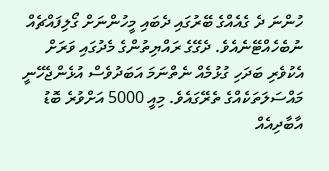ހުންނަ ދެ ގެއެއްގެ ބޭރުގައި ދެބައި މީހުންނަށް ގޯލިފައްޗެއް ނުބެހެއްޓޭނެއެވެ. ދެގޭގެ ރައްޔިތުންގެ މެދުގައި ވަރަށް އެކުވެރި ބަދަހި ގުޅުމެއް ނެތްނަމަ އަބަދުވެސް އުޅެންޖެހޭނީ މައްސަލަތަކެއްގެ ތެރޭގައެވެ. މިއީ 5000 އަށްވުރެ ބޮޑު އާބާދިއެއް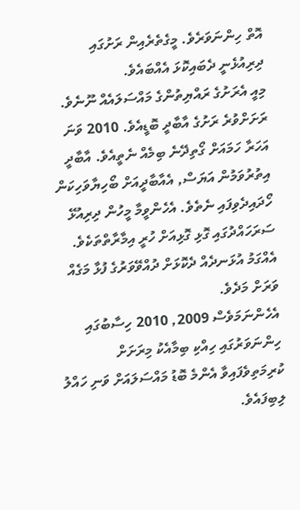އޮތް ހިންނަވަރެވެ. މީގެތެރެއިން ރަށުގައި ދިރިއުޅެނީ ދެބައިކޮޅަ އެއްބައެވެ.
މިއީ އެރަށުގެ ރައްޔިތުންގެ މައްސަލައެއް ނޫނެވެ. ރަށަށްވުރެ ރަށުގެ އާބާދީ ބޮޑީއެވެ. 2010 ވަނަ އަހަރާ ހަމައަށް ގޯތިދޭނެ ބިމެއް ނެތީއެވެ. އާބާދީ އިތުރުވަމުން އަޔަސް, އެއާބާދީއަށް ބޯހިޔާވަހިކަން ހޯދައިދެވިފައި ނެތެވެ. އެހެންވީމާ މީހުން ދިރިއުޅޭ ސަރަހައްދުގައި ގޮޅި ގޮޅިއަށް ހުރީ އިމާރާތްތަކެވެ. އެއްގަމު އުޅަނދެއް ދެކޮޅަށް ދުއްވޭވަރުގެ ފުޅާ މަގެއް ވަރަށް މަދެވެ.
އެހެންނަމަވެސް 2009, 2010 ހިސާބުގައި ހިންނަވަރުގައި ހިއްކި ބިމާއެކު މިރަށަށް ކުރިމަތިވެފައިވާ އެންމެ ބޮޑު މައްސަލައަށް ވަނި ހައްލު ލިބިފައެވެ.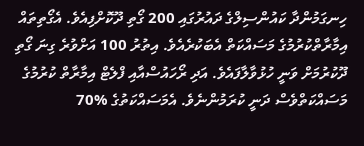ހިނގަމުންދާ ކައުންސިލްގެ ދައުރުގައި 200 ގޯތި ދޫކޮށްފިއެވެ. އެގޯތިތައް އިމާރާތްކުރުމުގެ މަސައްކަތް އެބަކުރެއެވެ. އިތުރު 100 އަށްވުރެ ގިނަ ގޯތި ދޫކުރުމަށް ވަނީ ހުޅުވާލާފައެވެ. އަދި ރޯހައުސްއާއި ފްލެޓް އިމާރާތް ކުރުމުގެ މަސައްކަތްވެސް ދަނީ ކުރަމުންނެވެ. އެމަސައްކަތުގެ %70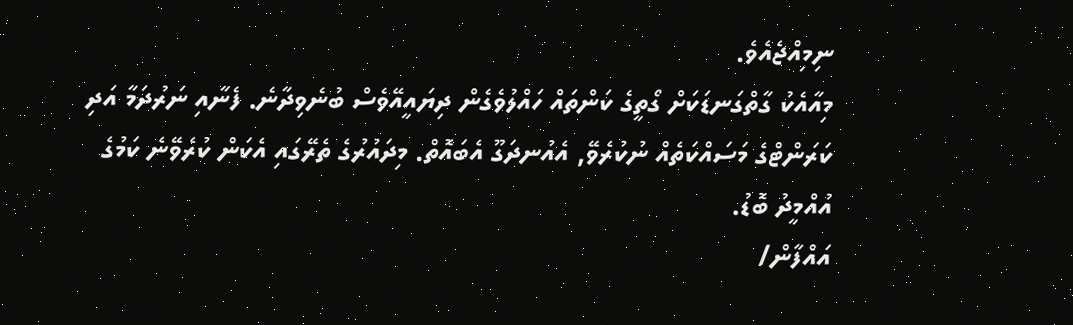ނިމިއްޖެއެވެ.
މިއާއެކު ގާތްގަނޑަކަށް ގޯތީގެ ކަންތައް ހައްލުވެގެން ދިޔައީއޭވެސް ބުނެވިދާނެ. ފެނާއި ނަރުދަމާ އަދި ކަރަންޓްގެ މަސައްކަތެއް ނުކުރެވޭ, އެއުނދަގޫ އެބައޮތް. މިދައުރުގެ ތެރޭގައި އެކަން ކުރެވޭނެ ކަމުގެ އުއްމީދު ބޮޑު.
އައްފާން/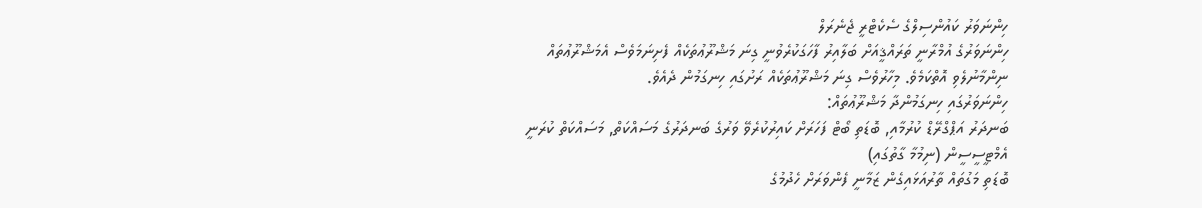ހިންނަވަރު ކައުންސިލްގެ ސެކެޓްރީ ޖެނެރަލް
ހިންނަވަރުގެ އުމްރާނީ ތަރައްޤީއަށް ބަލާއިރު ފާހަގަކުރެވުނީ ގިނަ މަޝްރޫޢުތަކެއް ފެށިނަމަވެސް އެމަޝްރޫޢުތައް ނިންމާނުލެވި އޮތްކަމެވެ. މިހާރުވެސް ގިނަ މަޝްރޫޢުތަކެއް ރަށުގައި ހިނގަމުން ދެއެވެ.
ހިންނަވަރުގައި ހިނގަމުންދާ މަޝްރޫޢުތައް:
ބަނދަރު އަޕްގްރޭޑް ކުރުމާއި, ބޮޑަތި ބޯޓް ފަހަރަށް ކައިރުކުރެވޭ ވަރުގެ ބަނދަރުގެ މަސައްކަތް, މަސައްކަތް ކުރަނީ އެމްޓީސީސީން (ނިމުމާ ގާތުގައި)
ބޮޑަތި މަގުތައް ތާރުއަޅައިގެން ޒަމާނީ ފެންވަރަށް ހެދުމުގެ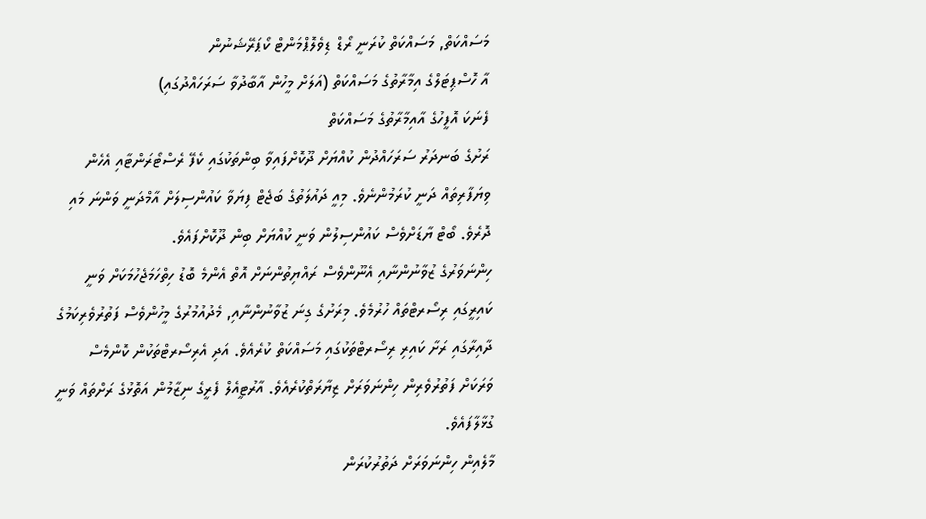މަސައްކަތް, މަސައްކަތް ކުރަނީ ރޯޑް ޑިވެލޮޕްމަންޓް ކޯޕަރޭޝަނުން
އާ ހޮސްޕިޓަލްގެ އިމާރާތުގެ މަސައްކަތް (އަލަށް މީހުން އާބާދުވާ ސަރަހައްދުގައި)
ފެނަކަ އޮފީހުގެ އާއިމާރާތުގެ މަސައްކަތް
ރަށުގެ ބަނދަރު ސަރަހައްދުން ކުއްޔަށް ދޫކޮށްފައިވާ ބިންތަކުގައި ކެފޭ ރެސްޓޯރަންޓާއި އެހެން ވިޔަފާރިތައް ދަނީ ކުރަމުންނެވެ. މިއީ ދައުލަތުގެ ބަޖެޓް ފިޔަވާ ކައުންސިލަށް އާމްދަނީ ވަންނަ މައި ދޮރެވެ. ބޯޓް ޔާޑަށްވެސް ކައުންސިލުން ވަނީ ކުއްޔަށް ބިން ދޫކޮށްފައެވެ.
ހިންނަވަރުގެ ޒުވާނުންނާއި އެނޫންވެސް ރައްޔިތުންނަށް އޮތް އެންމެ ބޮޑު ހިތްހަމަޖެހުމަކަށް ވަނީ ކައިރީގައި ރިސޯރޓްތައް ހުރުމެވެ. މިރަށުގެ ގިނަ ޒުވާނުންނާއި, މެދުއުމުރުގެ މީހުންވެސް ފަތުރުވެރިކަމުގެ ދާއިރާގައި ރަށާ ކައިރި ރިސޯރޓްތަކުގައި މަސައްކަތް ކުރެއެވެ. އަދި އެރިސޯރޓްތަކުން ކޮންމެސް ވަރަކަށް ފަތުރުވެރިން ހިންނަވަރަށް ޒިޔާރަތްކުރެއެވެ. އާރުޓީއެލް ފެރީގެ ނިޒާމުން އަތޮޅުގެ ރަށްތައް ވަނީ ގުޅާލާފައެވެ.
މާލެއިން ހިންނަވަރަށް ދަތުރުކުރަން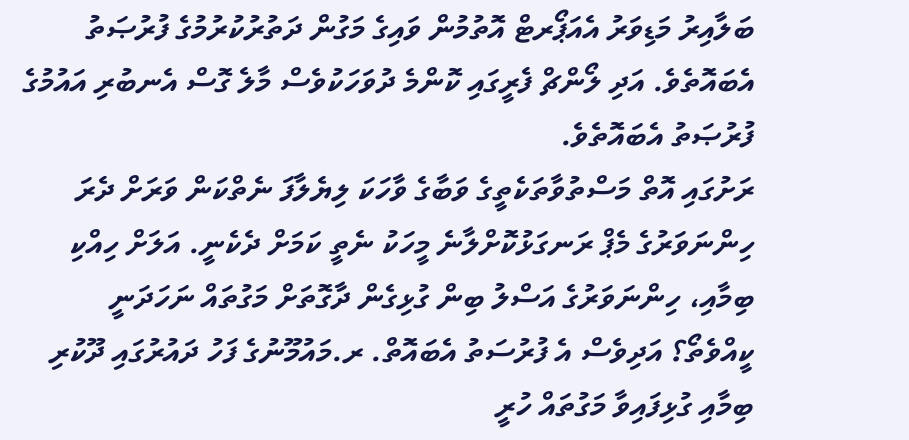ބަލާއިރު މަޑިވަރު އެއަޕޯރޓް އޮތުމުން ވައިގެ މަގުން ދަތުރުކުރުމުގެ ފުރުޞަތު އެބައޮތެވެ. އަދި ލޯންޗް ފެރީގައި ކޮންމެ ދުވަހަކުވެސް މާލެ ގޮސް އެނބުރި އައުމުގެ ފުރުޞަތު އެބައޮތެވެ.
ރަށުގައި އޮތް މަސްތުވާތަކެތީގެ ވަބާގެ ވާހަކަ ލިޔެލާފަ ނެތްކަން ވަރަށް ދެރަ
ހިންނަވަރުގެ މެޕް ރަނގަޅުކޮށްލާނެ މީހަކު ނެތީ ކަމަށް ދެކެނީ. އަލަށް ހިއްކި ބިމާއި، ހިންނަވަރުގެ އަސްލު ބިން ގުޅިގެން ދާގޮތަށް މަގުތައް ނަހަދަނީ ކީއްވެތޯ؟ އަދިވެސް އެ ފުރުސަތު އެބައޮތް. ރ.މައުމޫނުގެ ފަހު ދައުރުގައި ދޫކުރި ބިމާއި ގުޅިފައިވާ މަގުތައް ހުރީ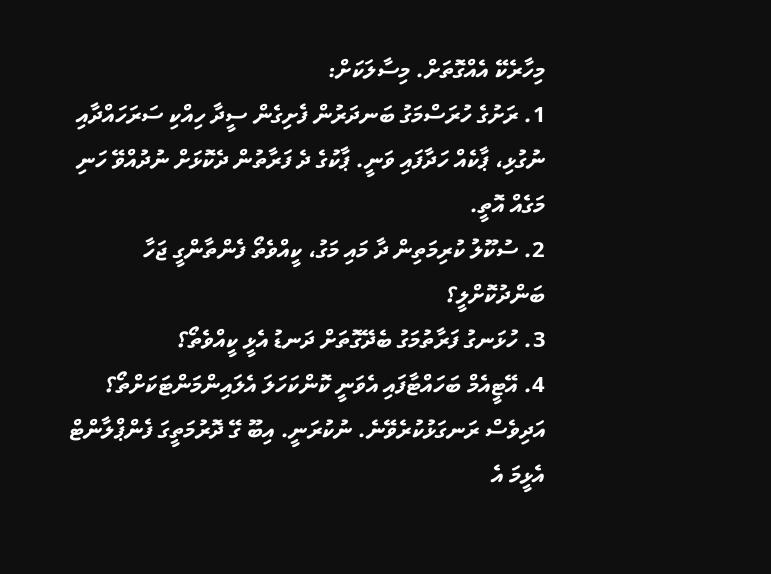މިހާރެކޭ އެއްގޮތަށް. މިސާލަކަށް:
1. ރަށުގެ ހުރަސްމަގު ބަނދަރުން ފެށިގެން ސީދާ ހިއްކި ސަރަހައްދާއި ނުގުޅި، ޕާކެއް ހަދާފައި ވަނީ. ޕާކުގެ ދެ ފަރާތުން ދެކޮޅަށް ނުދުއްވޭ ހަނި މަގެއް އޮތީ.
2. ސުކޫލު ކުރިމަތިން ދާ މައި މަގު، ކީއްވެތޯ ފެންތާންގީ ޖަހާ ބަންދުކޮށްލީ؟
3. ހުޅަނގު ފަރާތުމަގު ބެދޭގޮތަށް ދަނޑު އެޅީ ކީއްވެތޯ؟
4. އޭޓީއެމް ބަހައްޓާފައި އެވަނީ ކޮންކަހަލަ އެލައިންމަންޓަކަށްތޯ؟
އަދިވެސް ރަނގަޅުކުރެވޭނެ. ނުކުރަނީ. އިބޫ ގޭ ދޮރުމަތީގަ ފެންޕްލާންޓް އެޅީމަ އެ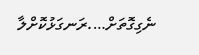ނެގިގޮތަށް….ރަނގަޅުކޮށްލާ